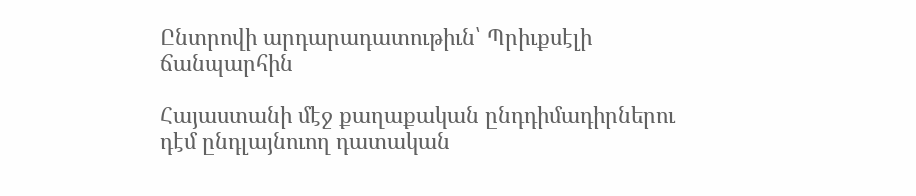Ընտրովի արդարադատութիւն՝ Պրիւքսէլի ճանպարհին

Հայաստանի մէջ քաղաքական ընդդիմադիրներու դէմ ընդլայնուող դատական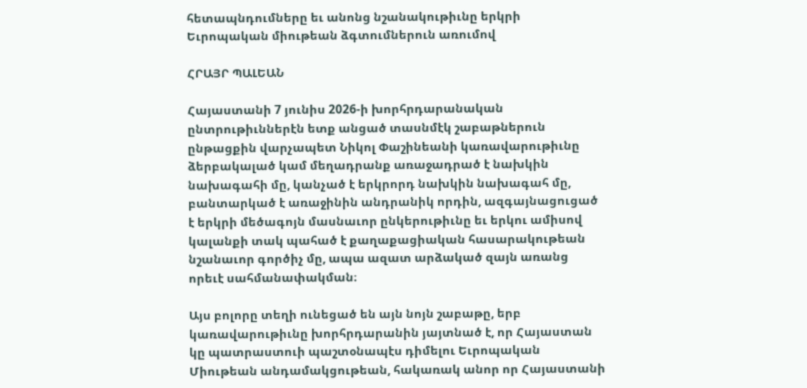հետապնդումները եւ անոնց նշանակութիւնը երկրի Եւրոպական միութեան ձգտումներուն առումով

ՀՐԱՅՐ ՊԱԼԵԱՆ

Հայաստանի 7 յունիս 2026-ի խորհրդարանական ընտրութիւններէն ետք անցած տասնմէկ շաբաթներուն ընթացքին վարչապետ Նիկոլ Փաշինեանի կառավարութիւնը ձերբակալած կամ մեղադրանք առաջադրած է նախկին նախագահի մը, կանչած է երկրորդ նախկին նախագահ մը, բանտարկած է առաջինին անդրանիկ որդին, ազգայնացուցած է երկրի մեծագոյն մասնաւոր ընկերութիւնը եւ երկու ամիսով կալանքի տակ պահած է քաղաքացիական հասարակութեան նշանաւոր գործիչ մը, ապա ազատ արձակած զայն առանց որեւէ սահմանափակման։

Այս բոլորը տեղի ունեցած են այն նոյն շաբաթը, երբ կառավարութիւնը խորհրդարանին յայտնած է, որ Հայաստան կը պատրաստուի պաշտօնապէս դիմելու Եւրոպական Միութեան անդամակցութեան, հակառակ անոր որ Հայաստանի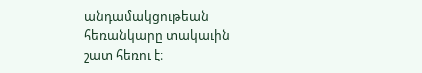անդամակցութեան հեռանկարը տակաւին շատ հեռու է։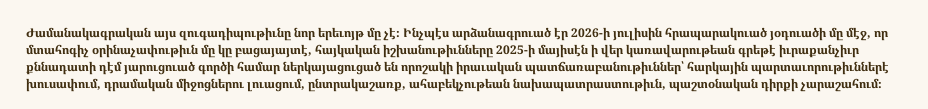Ժամանակագրական այս զուգադիպութիւնը նոր երեւոյթ մը չէ։ Ինչպէս արձանագրուած էր 2026-ի յուլիսին հրապարակուած յօդուածի մը մէջ, որ մտահոգիչ օրինաչափութիւն մը կը բացայայտէ, հայկական իշխանութիւնները 2025-ի մայիսէն ի վեր կառավարութեան գրեթէ իւրաքանչիւր քննադատի դէմ յարուցուած գործի համար ներկայացուցած են որոշակի իրաւական պատճառաբանութիւններ՝ հարկային պարտաւորութիւններէ խուսափում, դրամական միջոցներու լուացում, ընտրակաշառք, ահաբեկչութեան նախապատրաստութիւն, պաշտօնական դիրքի չարաշահում։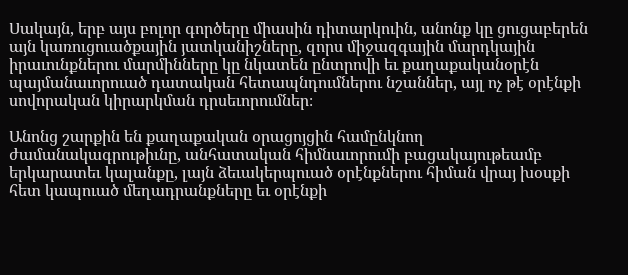Սակայն, երբ այս բոլոր գործերը միասին դիտարկուին, անոնք կը ցուցաբերեն այն կառուցուածքային յատկանիշները, զորս միջազգային մարդկային իրաւունքներու մարմինները կը նկատեն ընտրովի եւ քաղաքականօրէն պայմանաւորուած դատական հետապնդումներու նշաններ, այլ ոչ թէ օրէնքի սովորական կիրարկման դրսեւորումներ։

Անոնց շարքին են քաղաքական օրացոյցին համընկնող ժամանակագրութիւնը, անհատական հիմնաւորումի բացակայութեամբ երկարատեւ կալանքը, լայն ձեւակերպուած օրէնքներու հիման վրայ խօսքի հետ կապուած մեղադրանքները եւ օրէնքի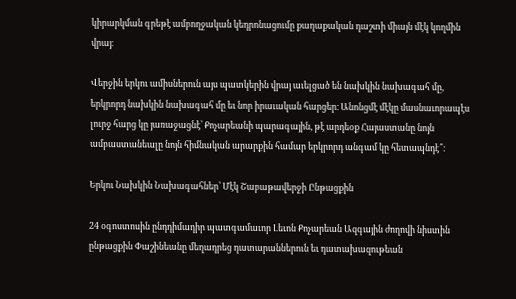կիրարկման գրեթէ ամբողջական կեդրոնացումը քաղաքական դաշտի միայն մէկ կողմին վրայ։

Վերջին երկու ամիսներուն այս պատկերին վրայ աւելցած են նախկին նախագահ մը, երկրորդ նախկին նախագահ մը եւ նոր իրաւական հարցեր։ Անոնցմէ մէկը մասնաւորապէս լուրջ հարց կը յառաջացնէ՝ Քոչարեանի պարագային, թէ արդեօք Հայաստանը նոյն ամբաստանեալը նոյն հիմնական արարքին համար երկրորդ անգամ կը հետապնդէ՞։

Երկու Նախկին Նախագահներ՝ Մէկ Շաբաթավերջի Ընթացքին

24 օգոստոսին ընդդիմադիր պատգամաւոր Լեւոն Քոչարեան Ազգային ժողովի նիստին ընթացքին Փաշինեանը մեղադրեց դատարաններուն եւ դատախազութեան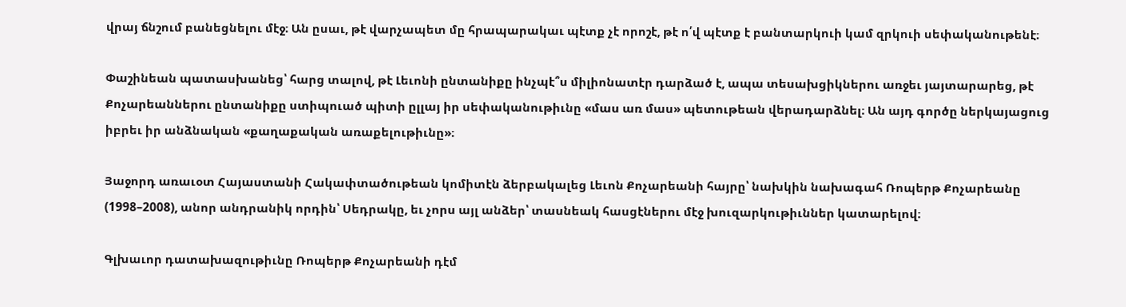վրայ ճնշում բանեցնելու մէջ։ Ան ըսաւ, թէ վարչապետ մը հրապարակաւ պէտք չէ որոշէ, թէ ո՛վ պէտք է բանտարկուի կամ զրկուի սեփականութենէ։

Փաշինեան պատասխանեց՝ հարց տալով, թէ Լեւոնի ընտանիքը ինչպէ՞ս միլիոնատէր դարձած է, ապա տեսախցիկներու առջեւ յայտարարեց, թէ Քոչարեաններու ընտանիքը ստիպուած պիտի ըլլայ իր սեփականութիւնը «մաս առ մաս» պետութեան վերադարձնել։ Ան այդ գործը ներկայացուց իբրեւ իր անձնական «քաղաքական առաքելութիւնը»։

Յաջորդ առաւօտ Հայաստանի Հակափտածութեան կոմիտէն ձերբակալեց Լեւոն Քոչարեանի հայրը՝ նախկին նախագահ Ռոպերթ Քոչարեանը (1998–2008), անոր անդրանիկ որդին՝ Սեդրակը, եւ չորս այլ անձեր՝ տասնեակ հասցէներու մէջ խուզարկութիւններ կատարելով։

Գլխաւոր դատախազութիւնը Ռոպերթ Քոչարեանի դէմ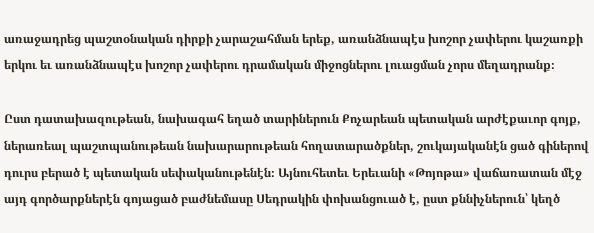առաջադրեց պաշտօնական դիրքի չարաշահման երեք, առանձնապէս խոշոր չափերու կաշառքի երկու եւ առանձնապէս խոշոր չափերու դրամական միջոցներու լուացման չորս մեղադրանք։

Ըստ դատախազութեան, նախագահ եղած տարիներուն Քոչարեան պետական արժէքաւոր գոյք, ներառեալ պաշտպանութեան նախարարութեան հողատարածքներ, շուկայականէն ցած գիներով դուրս բերած է պետական սեփականութենէն։ Այնուհետեւ Երեւանի «Թոյոթա» վաճառատան մէջ այդ գործարքներէն գոյացած բաժնեմասը Սեդրակին փոխանցուած է, ըստ քննիչներուն՝ կեղծ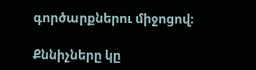գործարքներու միջոցով։

Քննիչները կը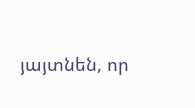յայտնեն, որ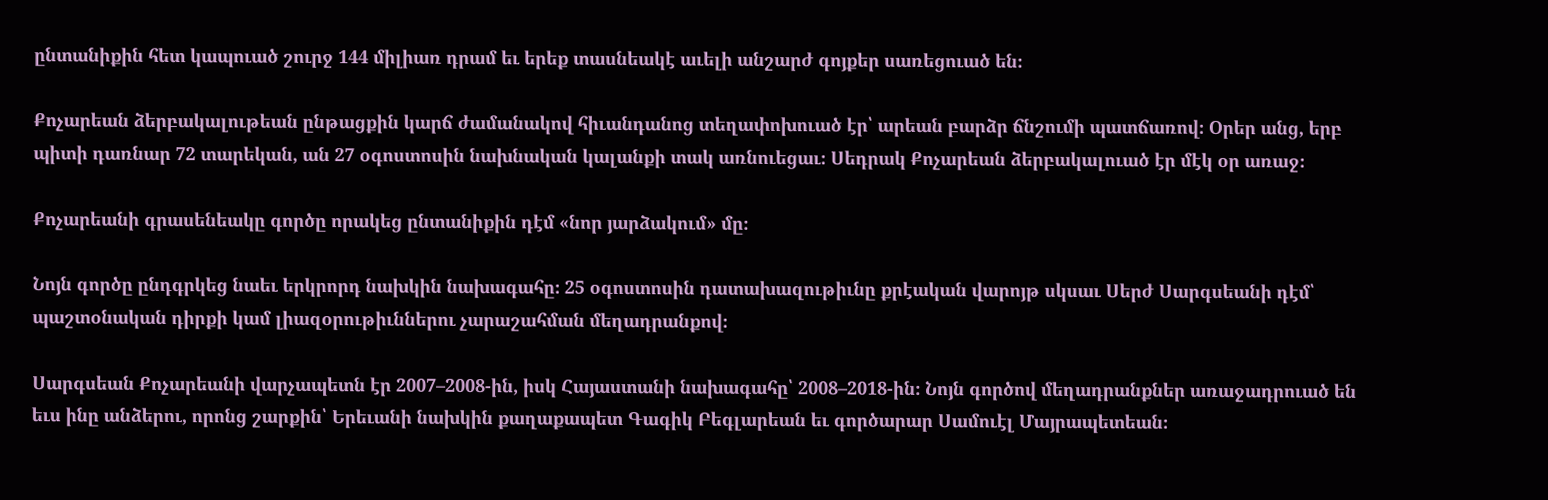ընտանիքին հետ կապուած շուրջ 144 միլիառ դրամ եւ երեք տասնեակէ աւելի անշարժ գոյքեր սառեցուած են։

Քոչարեան ձերբակալութեան ընթացքին կարճ ժամանակով հիւանդանոց տեղափոխուած էր՝ արեան բարձր ճնշումի պատճառով։ Օրեր անց, երբ պիտի դառնար 72 տարեկան, ան 27 օգոստոսին նախնական կալանքի տակ առնուեցաւ։ Սեդրակ Քոչարեան ձերբակալուած էր մէկ օր առաջ։

Քոչարեանի գրասենեակը գործը որակեց ընտանիքին դէմ «նոր յարձակում» մը։

Նոյն գործը ընդգրկեց նաեւ երկրորդ նախկին նախագահը։ 25 օգոստոսին դատախազութիւնը քրէական վարոյթ սկսաւ Սերժ Սարգսեանի դէմ՝ պաշտօնական դիրքի կամ լիազօրութիւններու չարաշահման մեղադրանքով։

Սարգսեան Քոչարեանի վարչապետն էր 2007–2008-ին, իսկ Հայաստանի նախագահը՝ 2008–2018-ին։ Նոյն գործով մեղադրանքներ առաջադրուած են եւս ինը անձերու, որոնց շարքին՝ Երեւանի նախկին քաղաքապետ Գագիկ Բեգլարեան եւ գործարար Սամուէլ Մայրապետեան։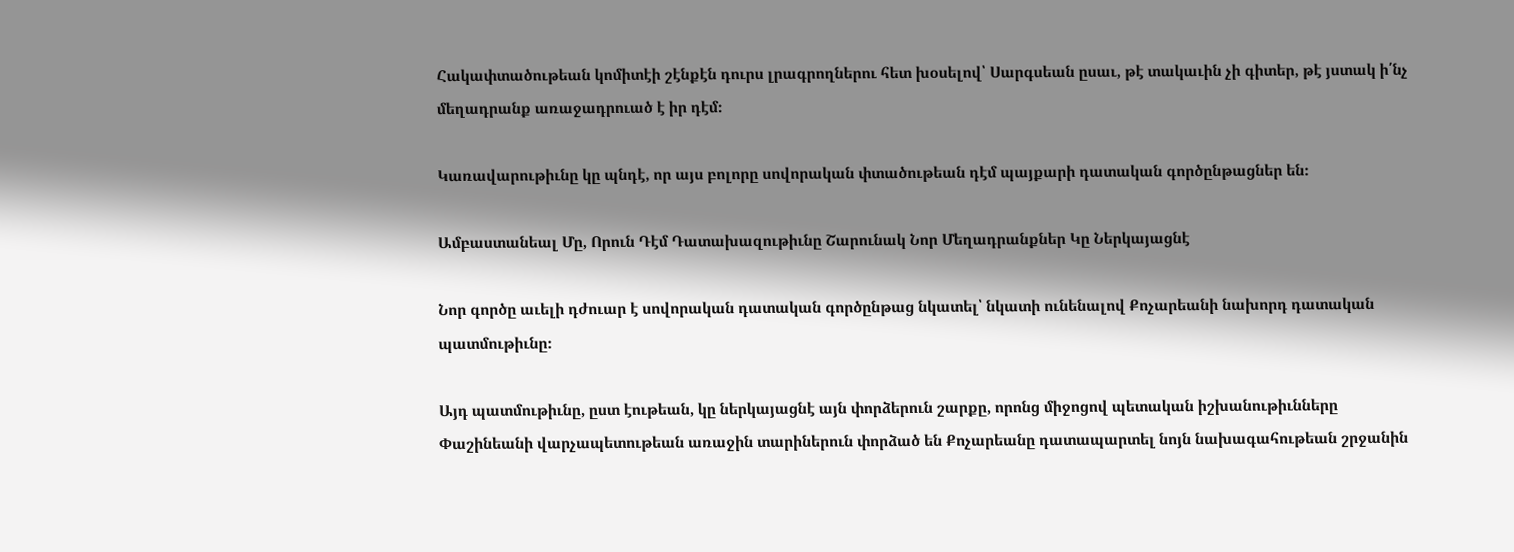Հակափտածութեան կոմիտէի շէնքէն դուրս լրագրողներու հետ խօսելով՝ Սարգսեան ըսաւ, թէ տակաւին չի գիտեր, թէ յստակ ի՛նչ մեղադրանք առաջադրուած է իր դէմ։

Կառավարութիւնը կը պնդէ, որ այս բոլորը սովորական փտածութեան դէմ պայքարի դատական գործընթացներ են։

Ամբաստանեալ Մը, Որուն Դէմ Դատախազութիւնը Շարունակ Նոր Մեղադրանքներ Կը Ներկայացնէ

Նոր գործը աւելի դժուար է սովորական դատական գործընթաց նկատել՝ նկատի ունենալով Քոչարեանի նախորդ դատական պատմութիւնը։

Այդ պատմութիւնը, ըստ էութեան, կը ներկայացնէ այն փորձերուն շարքը, որոնց միջոցով պետական իշխանութիւնները Փաշինեանի վարչապետութեան առաջին տարիներուն փորձած են Քոչարեանը դատապարտել նոյն նախագահութեան շրջանին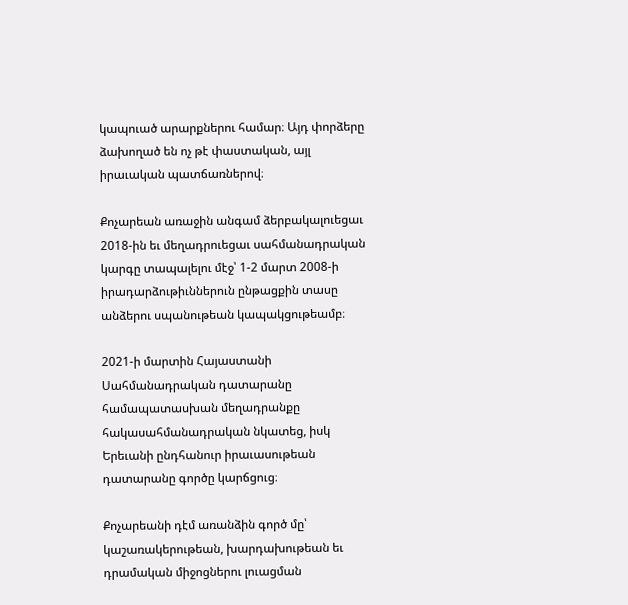կապուած արարքներու համար։ Այդ փորձերը ձախողած են ոչ թէ փաստական, այլ իրաւական պատճառներով։

Քոչարեան առաջին անգամ ձերբակալուեցաւ 2018-ին եւ մեղադրուեցաւ սահմանադրական կարգը տապալելու մէջ՝ 1-2 մարտ 2008-ի իրադարձութիւններուն ընթացքին տասը անձերու սպանութեան կապակցութեամբ։

2021-ի մարտին Հայաստանի Սահմանադրական դատարանը համապատասխան մեղադրանքը հակասահմանադրական նկատեց, իսկ Երեւանի ընդհանուր իրաւասութեան դատարանը գործը կարճցուց։

Քոչարեանի դէմ առանձին գործ մը՝ կաշառակերութեան, խարդախութեան եւ դրամական միջոցներու լուացման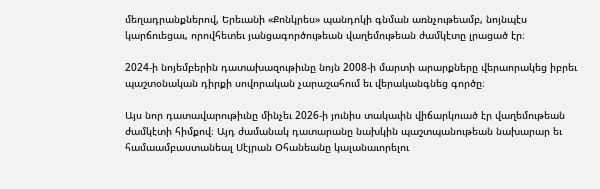մեղադրանքներով, Երեւանի «Քոնկրես» պանդոկի գնման առնչութեամբ, նոյնպէս կարճուեցաւ, որովհետեւ յանցագործութեան վաղեմութեան ժամկէտը լրացած էր։

2024-ի նոյեմբերին դատախազութիւնը նոյն 2008-ի մարտի արարքները վերաորակեց իբրեւ պաշտօնական դիրքի սովորական չարաշահում եւ վերականգնեց գործը։

Այս նոր դատավարութիւնը մինչեւ 2026-ի յունիս տակաւին վիճարկուած էր վաղեմութեան ժամկէտի հիմքով։ Այդ ժամանակ դատարանը նախկին պաշտպանութեան նախարար եւ համաամբաստանեալ Սէյրան Օհանեանը կալանաւորելու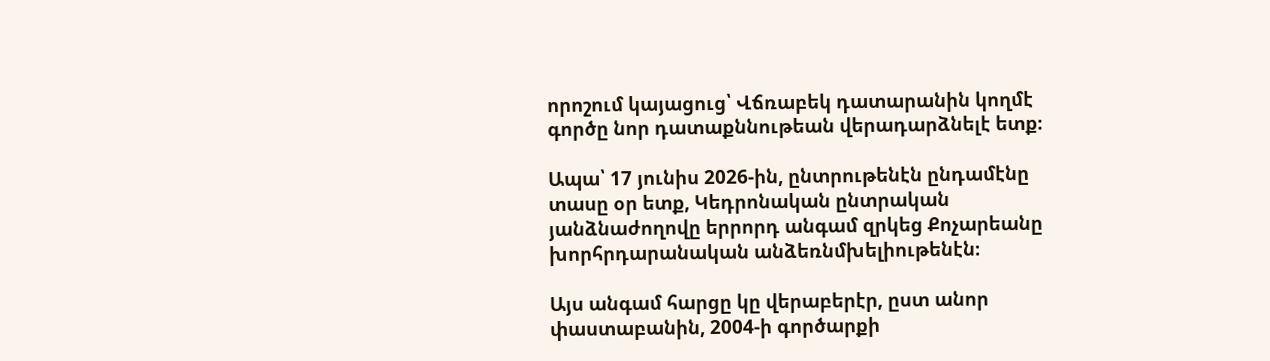որոշում կայացուց՝ Վճռաբեկ դատարանին կողմէ գործը նոր դատաքննութեան վերադարձնելէ ետք։

Ապա՝ 17 յունիս 2026-ին, ընտրութենէն ընդամէնը տասը օր ետք, Կեդրոնական ընտրական յանձնաժողովը երրորդ անգամ զրկեց Քոչարեանը խորհրդարանական անձեռնմխելիութենէն։

Այս անգամ հարցը կը վերաբերէր, ըստ անոր փաստաբանին, 2004-ի գործարքի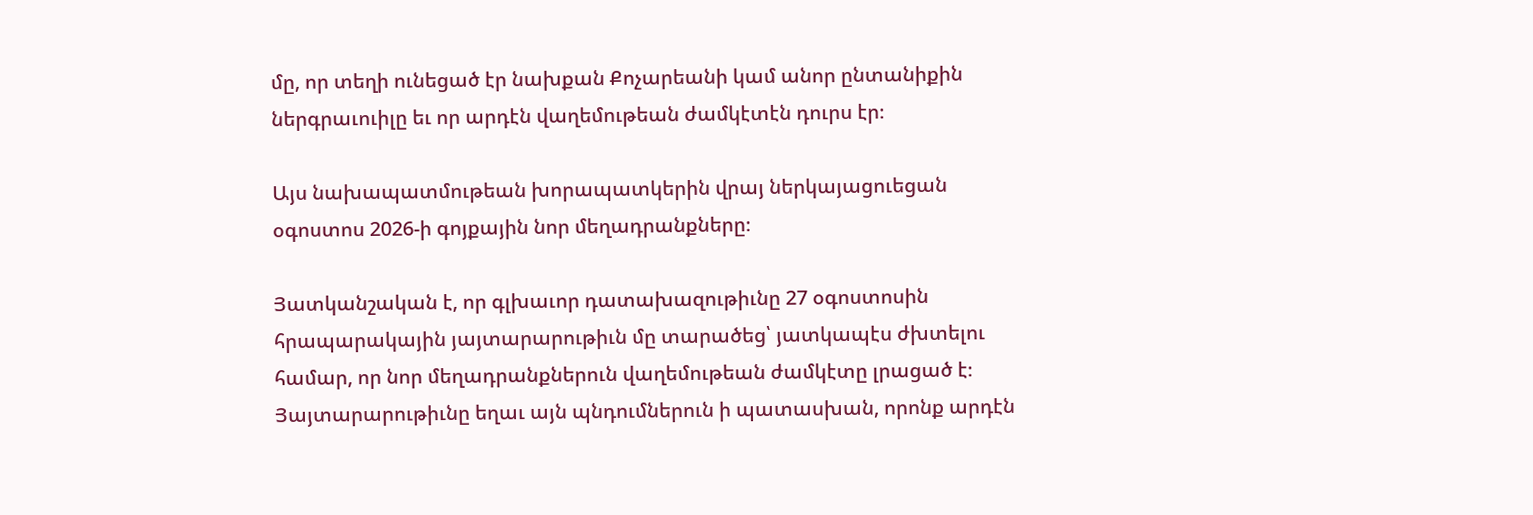մը, որ տեղի ունեցած էր նախքան Քոչարեանի կամ անոր ընտանիքին ներգրաւուիլը եւ որ արդէն վաղեմութեան ժամկէտէն դուրս էր։

Այս նախապատմութեան խորապատկերին վրայ ներկայացուեցան օգոստոս 2026-ի գոյքային նոր մեղադրանքները։

Յատկանշական է, որ գլխաւոր դատախազութիւնը 27 օգոստոսին հրապարակային յայտարարութիւն մը տարածեց՝ յատկապէս ժխտելու համար, որ նոր մեղադրանքներուն վաղեմութեան ժամկէտը լրացած է։ Յայտարարութիւնը եղաւ այն պնդումներուն ի պատասխան, որոնք արդէն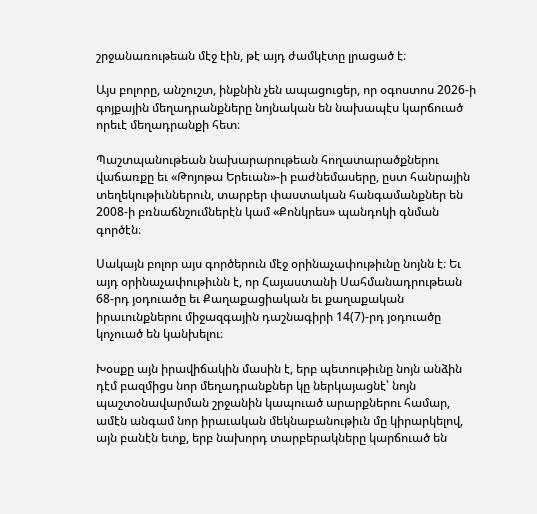շրջանառութեան մէջ էին, թէ այդ ժամկէտը լրացած է։

Այս բոլորը, անշուշտ, ինքնին չեն ապացուցեր, որ օգոստոս 2026-ի գոյքային մեղադրանքները նոյնական են նախապէս կարճուած որեւէ մեղադրանքի հետ։

Պաշտպանութեան նախարարութեան հողատարածքներու վաճառքը եւ «Թոյոթա Երեւան»-ի բաժնեմասերը, ըստ հանրային տեղեկութիւններուն, տարբեր փաստական հանգամանքներ են 2008-ի բռնաճնշումներէն կամ «Քոնկրես» պանդոկի գնման գործէն։

Սակայն բոլոր այս գործերուն մէջ օրինաչափութիւնը նոյնն է։ Եւ այդ օրինաչափութիւնն է, որ Հայաստանի Սահմանադրութեան 68-րդ յօդուածը եւ Քաղաքացիական եւ քաղաքական իրաւունքներու միջազգային դաշնագիրի 14(7)-րդ յօդուածը կոչուած են կանխելու։

Խօսքը այն իրավիճակին մասին է, երբ պետութիւնը նոյն անձին դէմ բազմիցս նոր մեղադրանքներ կը ներկայացնէ՝ նոյն պաշտօնավարման շրջանին կապուած արարքներու համար, ամէն անգամ նոր իրաւական մեկնաբանութիւն մը կիրարկելով, այն բանէն ետք, երբ նախորդ տարբերակները կարճուած են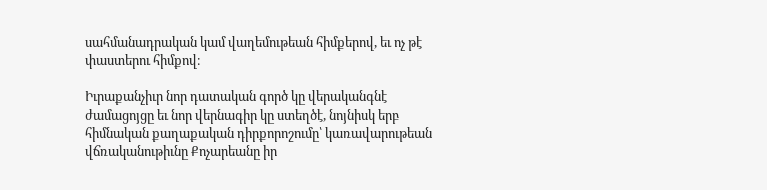սահմանադրական կամ վաղեմութեան հիմքերով, եւ ոչ թէ փաստերու հիմքով։

Իւրաքանչիւր նոր դատական գործ կը վերականգնէ ժամացոյցը եւ նոր վերնագիր կը ստեղծէ, նոյնիսկ երբ հիմնական քաղաքական դիրքորոշումը՝ կառավարութեան վճռականութիւնը Քոչարեանը իր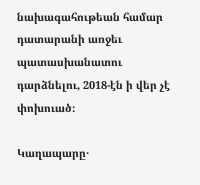նախագահութեան համար դատարանի առջեւ պատասխանատու դարձնելու, 2018-էն ի վեր չէ փոխուած։

Կաղապարը․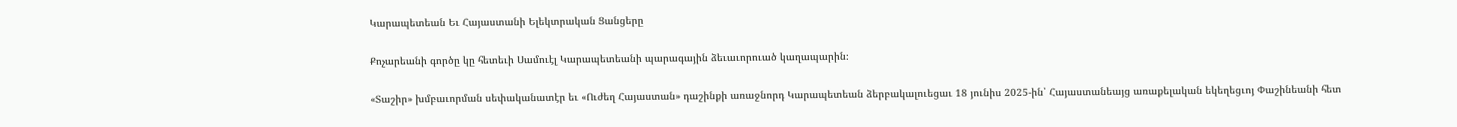Կարապետեան Եւ Հայաստանի Ելեկտրական Ցանցերը

Քոչարեանի գործը կը հետեւի Սամուէլ Կարապետեանի պարագային ձեւաւորուած կաղապարին։

«Տաշիր» խմբաւորման սեփականատէր եւ «Ուժեղ Հայաստան» դաշինքի առաջնորդ Կարապետեան ձերբակալուեցաւ 18 յունիս 2025-ին՝ Հայաստանեայց առաքելական եկեղեցւոյ Փաշինեանի հետ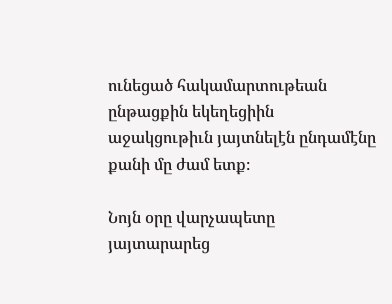ունեցած հակամարտութեան ընթացքին եկեղեցիին աջակցութիւն յայտնելէն ընդամէնը քանի մը ժամ ետք։

Նոյն օրը վարչապետը յայտարարեց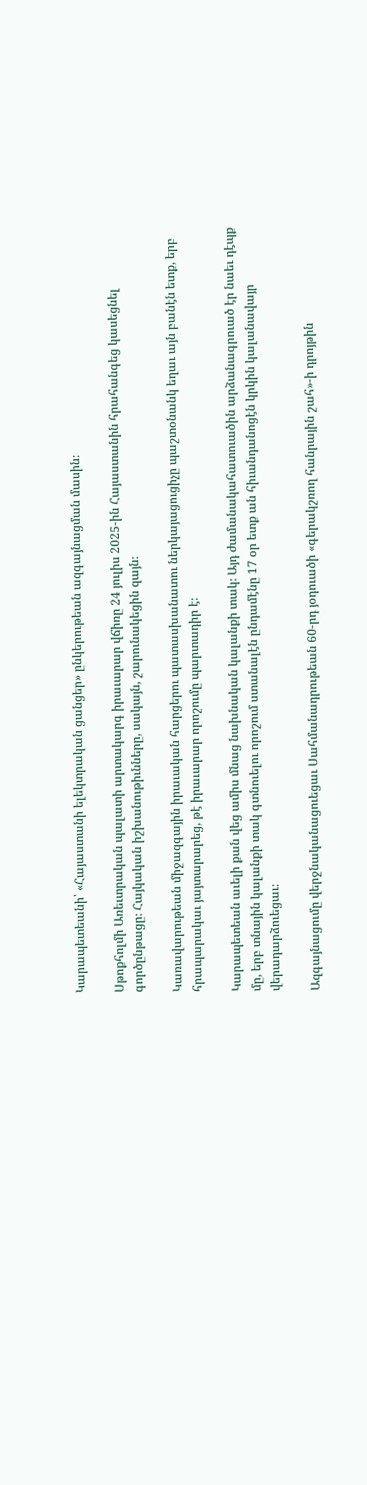Կարապետեանի՝ «Հայաստանի ելեկտրական ցանցեր» ընկերութեան ազգայնացման մասին։

Սթոքհոլմի Առեւտրական պալատի արտակարգ իրաւարար վճիռը 24 յուլիս 2025-ին Հայաստանին հրահանգեց կասեցնել գործընթացը։ Հայկական իշխանութիւնները, սակայն, շարունակեցին զայն։

Կառավարութեան միջազգային իրաւական հարցերու պատասխանատու ներկայացուցիչը պաշտօնանկ եղաւ այն բանէն ետք, երբ հրապարակաւ յայտարարեց, թէ իրաւարար որոշումը պարտադիր է։

Կարապետեան աւելի քան վեց ամիս մնաց նախնական կալանքի տակ։ Այդ ժամանակահատուածին արձանագրուած էր նաեւ դէպք մը, երբ տնային կալանքի տակ գտնուելու որոշում ստանալէն ընդամէնը 17 օր ետք ան հիւանդանոցէն կրկին կալանավայր վերադարձուեցաւ։

Ազգայնացումը վերջնականացուեցաւ Սահմանադրութեան 60-րդ յօդուածի «գերակշռող հանրային շահ»-ի դրոյթին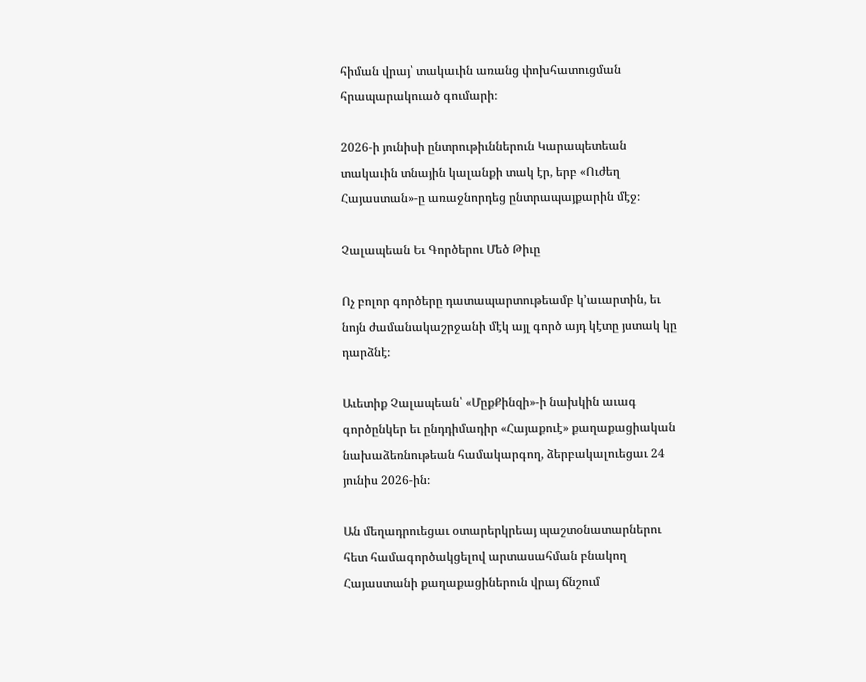հիման վրայ՝ տակաւին առանց փոխհատուցման հրապարակուած գումարի։

2026-ի յունիսի ընտրութիւններուն Կարապետեան տակաւին տնային կալանքի տակ էր, երբ «Ուժեղ Հայաստան»-ը առաջնորդեց ընտրապայքարին մէջ։

Չալապեան Եւ Գործերու Մեծ Թիւը

Ոչ բոլոր գործերը դատապարտութեամբ կ’աւարտին, եւ նոյն ժամանակաշրջանի մէկ այլ գործ այդ կէտը յստակ կը դարձնէ։

Աւետիք Չալապեան՝ «ՄըքՔինզի»-ի նախկին աւագ գործընկեր եւ ընդդիմադիր «Հայաքուէ» քաղաքացիական նախաձեռնութեան համակարգող, ձերբակալուեցաւ 24 յունիս 2026-ին։

Ան մեղադրուեցաւ օտարերկրեայ պաշտօնատարներու հետ համագործակցելով արտասահման բնակող Հայաստանի քաղաքացիներուն վրայ ճնշում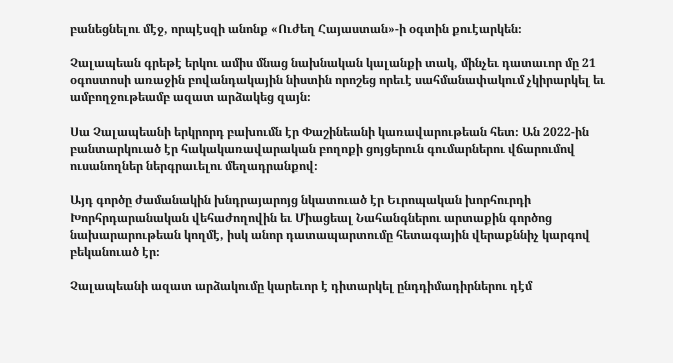բանեցնելու մէջ, որպէսզի անոնք «Ուժեղ Հայաստան»-ի օգտին քուէարկեն։

Չալապեան գրեթէ երկու ամիս մնաց նախնական կալանքի տակ, մինչեւ դատաւոր մը 21 օգոստոսի առաջին բովանդակային նիստին որոշեց որեւէ սահմանափակում չկիրարկել եւ ամբողջութեամբ ազատ արձակեց զայն։

Սա Չալապեանի երկրորդ բախումն էր Փաշինեանի կառավարութեան հետ։ Ան 2022-ին բանտարկուած էր հակակառավարական բողոքի ցոյցերուն գումարներու վճարումով ուսանողներ ներգրաւելու մեղադրանքով։

Այդ գործը ժամանակին խնդրայարոյց նկատուած էր Եւրոպական խորհուրդի Խորհրդարանական վեհաժողովին եւ Միացեալ Նահանգներու արտաքին գործոց նախարարութեան կողմէ, իսկ անոր դատապարտումը հետագային վերաքննիչ կարգով բեկանուած էր։

Չալապեանի ազատ արձակումը կարեւոր է դիտարկել ընդդիմադիրներու դէմ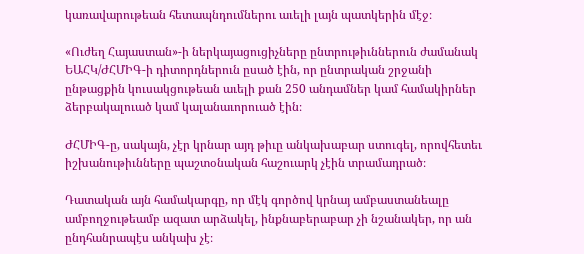կառավարութեան հետապնդումներու աւելի լայն պատկերին մէջ։

«Ուժեղ Հայաստան»-ի ներկայացուցիչները ընտրութիւններուն ժամանակ ԵԱՀԿ/ԺՀՄԻԳ-ի դիտորդներուն ըսած էին, որ ընտրական շրջանի ընթացքին կուսակցութեան աւելի քան 250 անդամներ կամ համակիրներ ձերբակալուած կամ կալանաւորուած էին։

ԺՀՄԻԳ-ը, սակայն, չէր կրնար այդ թիւը անկախաբար ստուգել, որովհետեւ իշխանութիւնները պաշտօնական հաշուարկ չէին տրամադրած։

Դատական այն համակարգը, որ մէկ գործով կրնայ ամբաստանեալը ամբողջութեամբ ազատ արձակել, ինքնաբերաբար չի նշանակեր, որ ան ընդհանրապէս անկախ չէ։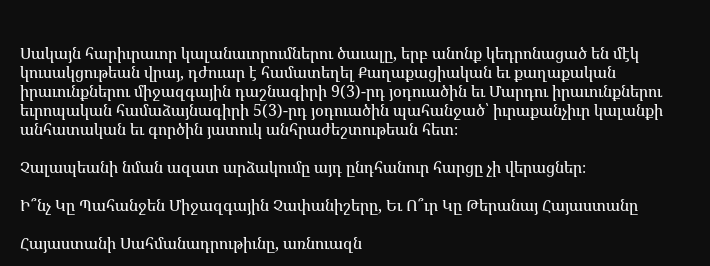Սակայն հարիւրաւոր կալանաւորումներու ծաւալը, երբ անոնք կեդրոնացած են մէկ կուսակցութեան վրայ, դժուար է համատեղել Քաղաքացիական եւ քաղաքական իրաւունքներու միջազգային դաշնագիրի 9(3)-րդ յօդուածին եւ Մարդու իրաւունքներու եւրոպական համաձայնագիրի 5(3)-րդ յօդուածին պահանջած՝ իւրաքանչիւր կալանքի անհատական եւ գործին յատուկ անհրաժեշտութեան հետ։

Չալապեանի նման ազատ արձակումը այդ ընդհանուր հարցը չի վերացներ։

Ի՞նչ Կը Պահանջեն Միջազգային Չափանիշերը, Եւ Ո՞ւր Կը Թերանայ Հայաստանը

Հայաստանի Սահմանադրութիւնը, առնուազն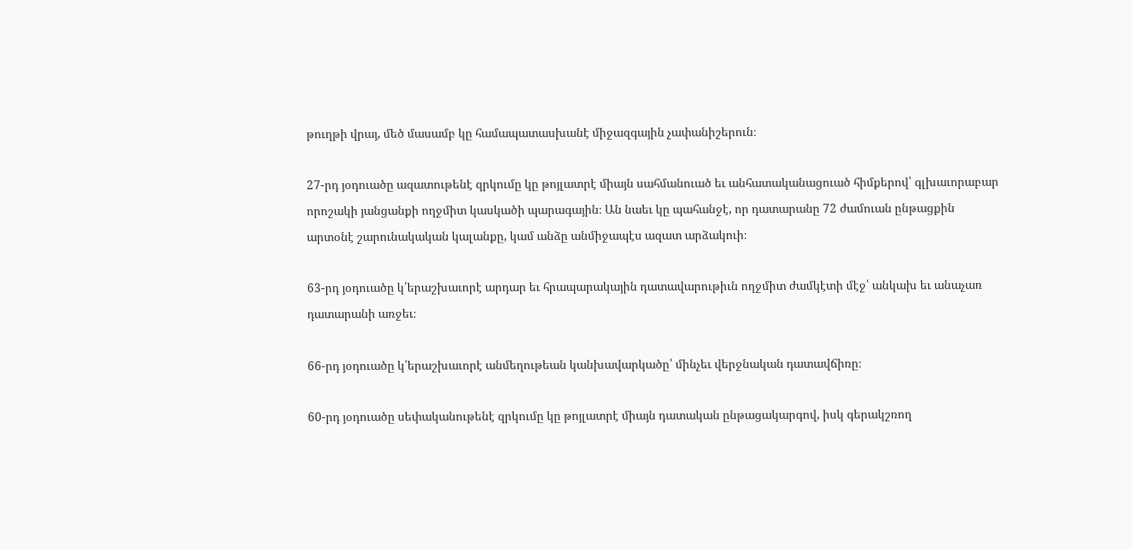թուղթի վրայ, մեծ մասամբ կը համապատասխանէ միջազգային չափանիշերուն։

27-րդ յօդուածը ազատութենէ զրկումը կը թոյլատրէ միայն սահմանուած եւ անհատականացուած հիմքերով՝ գլխաւորաբար որոշակի յանցանքի ողջմիտ կասկածի պարագային։ Ան նաեւ կը պահանջէ, որ դատարանը 72 ժամուան ընթացքին արտօնէ շարունակական կալանքը, կամ անձը անմիջապէս ազատ արձակուի։

63-րդ յօդուածը կ՛երաշխաւորէ արդար եւ հրապարակային դատավարութիւն ողջմիտ ժամկէտի մէջ՝ անկախ եւ անաչառ դատարանի առջեւ։

66-րդ յօդուածը կ՛երաշխաւորէ անմեղութեան կանխավարկածը՝ մինչեւ վերջնական դատավճիռը։

60-րդ յօդուածը սեփականութենէ զրկումը կը թոյլատրէ միայն դատական ընթացակարգով, իսկ գերակշռող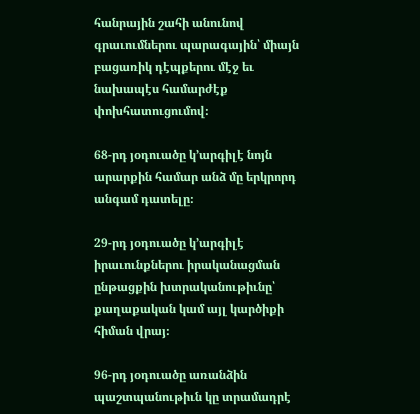հանրային շահի անունով գրաւումներու պարագային՝ միայն բացառիկ դէպքերու մէջ եւ նախապէս համարժէք փոխհատուցումով։

68-րդ յօդուածը կ’արգիլէ նոյն արարքին համար անձ մը երկրորդ անգամ դատելը։

29-րդ յօդուածը կ’արգիլէ իրաւունքներու իրականացման ընթացքին խտրականութիւնը՝ քաղաքական կամ այլ կարծիքի հիման վրայ։

96-րդ յօդուածը առանձին պաշտպանութիւն կը տրամադրէ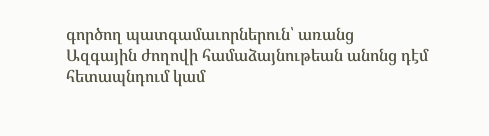գործող պատգամաւորներուն՝ առանց Ազգային ժողովի համաձայնութեան անոնց դէմ հետապնդում կամ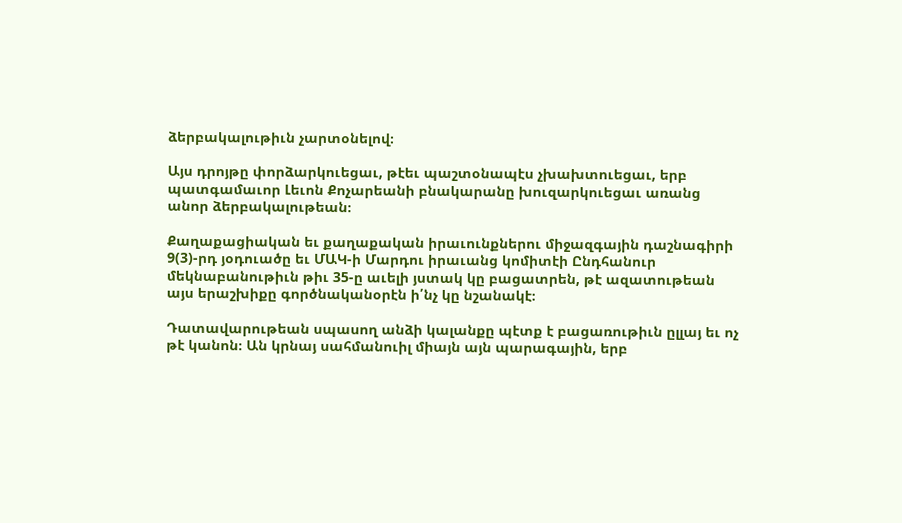ձերբակալութիւն չարտօնելով։

Այս դրոյթը փորձարկուեցաւ, թէեւ պաշտօնապէս չխախտուեցաւ, երբ պատգամաւոր Լեւոն Քոչարեանի բնակարանը խուզարկուեցաւ առանց անոր ձերբակալութեան։

Քաղաքացիական եւ քաղաքական իրաւունքներու միջազգային դաշնագիրի 9(3)-րդ յօդուածը եւ ՄԱԿ-ի Մարդու իրաւանց կոմիտէի Ընդհանուր մեկնաբանութիւն թիւ 35-ը աւելի յստակ կը բացատրեն, թէ ազատութեան այս երաշխիքը գործնականօրէն ի՛նչ կը նշանակէ։

Դատավարութեան սպասող անձի կալանքը պէտք է բացառութիւն ըլլայ եւ ոչ թէ կանոն։ Ան կրնայ սահմանուիլ միայն այն պարագային, երբ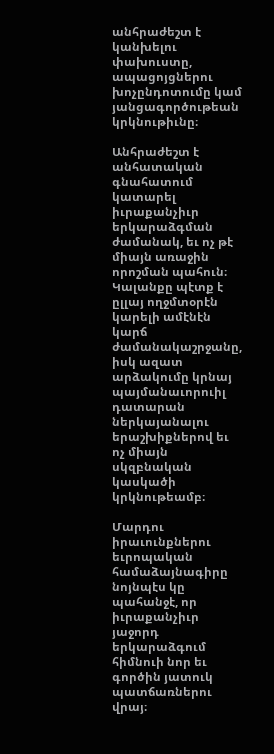անհրաժեշտ է կանխելու փախուստը, ապացոյցներու խոչընդոտումը կամ յանցագործութեան կրկնութիւնը։

Անհրաժեշտ է անհատական գնահատում կատարել իւրաքանչիւր երկարաձգման ժամանակ, եւ ոչ թէ միայն առաջին որոշման պահուն։ Կալանքը պէտք է ըլլայ ողջմտօրէն կարելի ամէնէն կարճ ժամանակաշրջանը, իսկ ազատ արձակումը կրնայ պայմանաւորուիլ դատարան ներկայանալու երաշխիքներով եւ ոչ միայն սկզբնական կասկածի կրկնութեամբ։

Մարդու իրաւունքներու եւրոպական համաձայնագիրը նոյնպէս կը պահանջէ, որ իւրաքանչիւր յաջորդ երկարաձգում հիմնուի նոր եւ գործին յատուկ պատճառներու վրայ։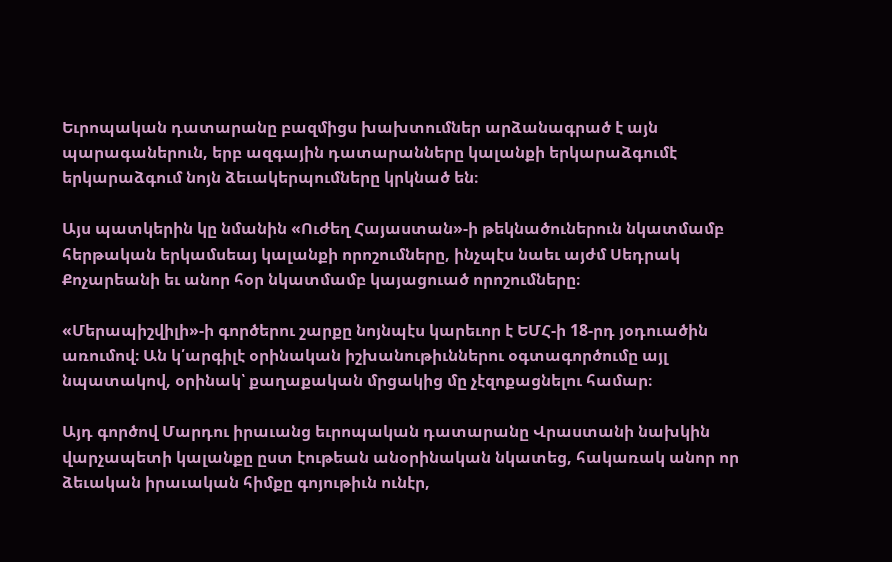Եւրոպական դատարանը բազմիցս խախտումներ արձանագրած է այն պարագաներուն, երբ ազգային դատարանները կալանքի երկարաձգումէ երկարաձգում նոյն ձեւակերպումները կրկնած են։

Այս պատկերին կը նմանին «Ուժեղ Հայաստան»-ի թեկնածուներուն նկատմամբ հերթական երկամսեայ կալանքի որոշումները, ինչպէս նաեւ այժմ Սեդրակ Քոչարեանի եւ անոր հօր նկատմամբ կայացուած որոշումները։

«Մերապիշվիլի»-ի գործերու շարքը նոյնպէս կարեւոր է ԵՄՀ-ի 18-րդ յօդուածին առումով։ Ան կ՛արգիլէ օրինական իշխանութիւններու օգտագործումը այլ նպատակով, օրինակ՝ քաղաքական մրցակից մը չէզոքացնելու համար։

Այդ գործով Մարդու իրաւանց եւրոպական դատարանը Վրաստանի նախկին վարչապետի կալանքը ըստ էութեան անօրինական նկատեց, հակառակ անոր որ ձեւական իրաւական հիմքը գոյութիւն ունէր,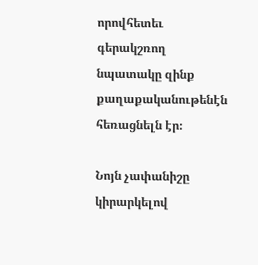որովհետեւ գերակշռող նպատակը զինք քաղաքականութենէն հեռացնելն էր։

Նոյն չափանիշը կիրարկելով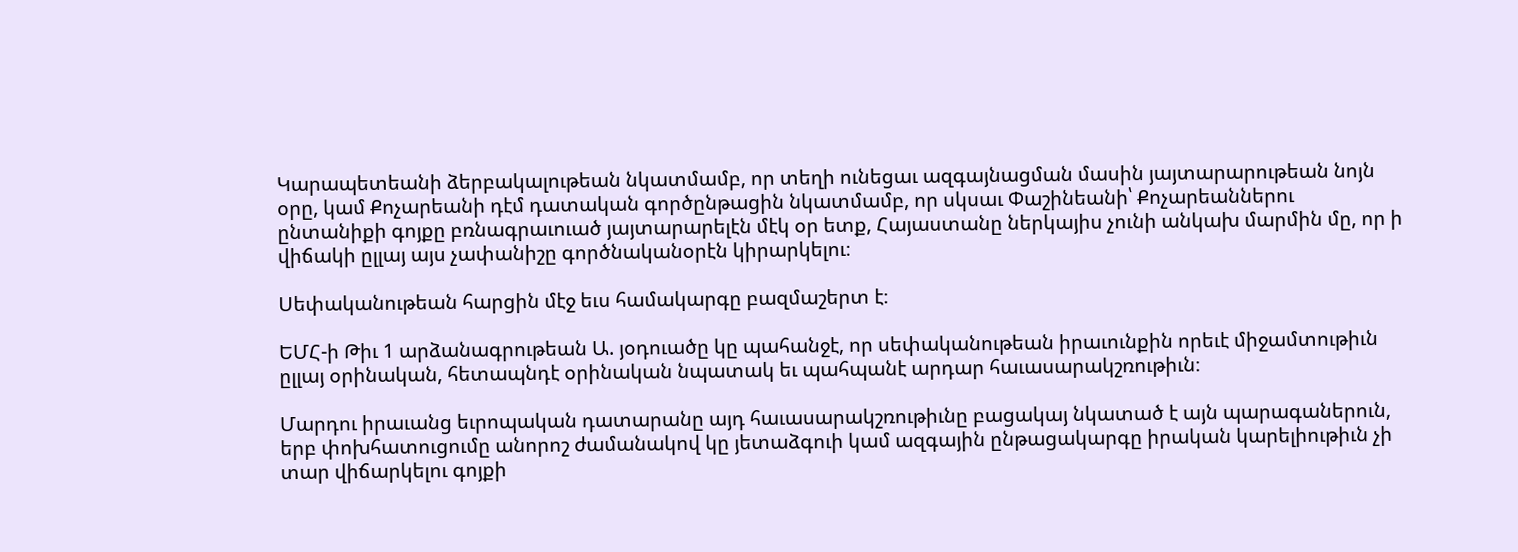Կարապետեանի ձերբակալութեան նկատմամբ, որ տեղի ունեցաւ ազգայնացման մասին յայտարարութեան նոյն օրը, կամ Քոչարեանի դէմ դատական գործընթացին նկատմամբ, որ սկսաւ Փաշինեանի՝ Քոչարեաններու ընտանիքի գոյքը բռնագրաւուած յայտարարելէն մէկ օր ետք, Հայաստանը ներկայիս չունի անկախ մարմին մը, որ ի վիճակի ըլլայ այս չափանիշը գործնականօրէն կիրարկելու։

Սեփականութեան հարցին մէջ եւս համակարգը բազմաշերտ է։

ԵՄՀ-ի Թիւ 1 արձանագրութեան Ա. յօդուածը կը պահանջէ, որ սեփականութեան իրաւունքին որեւէ միջամտութիւն ըլլայ օրինական, հետապնդէ օրինական նպատակ եւ պահպանէ արդար հաւասարակշռութիւն։

Մարդու իրաւանց եւրոպական դատարանը այդ հաւասարակշռութիւնը բացակայ նկատած է այն պարագաներուն, երբ փոխհատուցումը անորոշ ժամանակով կը յետաձգուի կամ ազգային ընթացակարգը իրական կարելիութիւն չի տար վիճարկելու գոյքի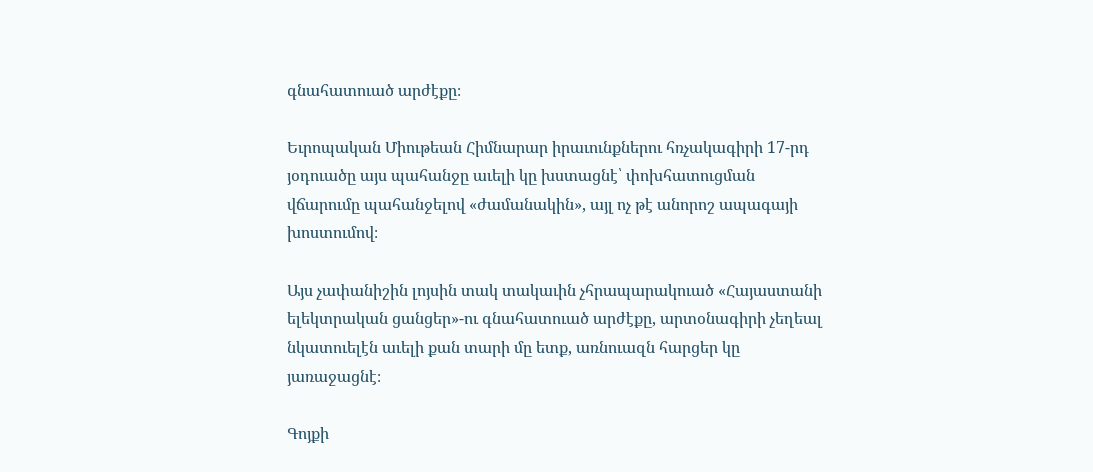գնահատուած արժէքը։

Եւրոպական Միութեան Հիմնարար իրաւունքներու հռչակագիրի 17-րդ յօդուածը այս պահանջը աւելի կը խստացնէ՝ փոխհատուցման վճարումը պահանջելով «ժամանակին», այլ ոչ թէ անորոշ ապագայի խոստումով։

Այս չափանիշին լոյսին տակ տակաւին չհրապարակուած «Հայաստանի ելեկտրական ցանցեր»-ու գնահատուած արժէքը, արտօնագիրի չեղեալ նկատուելէն աւելի քան տարի մը ետք, առնուազն հարցեր կը յառաջացնէ։

Գոյքի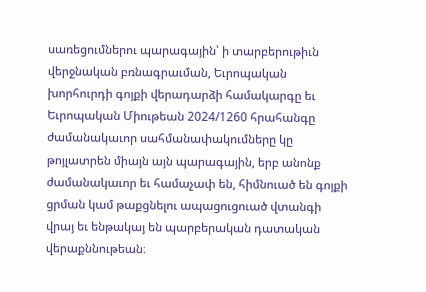սառեցումներու պարագային՝ ի տարբերութիւն վերջնական բռնագրաւման, Եւրոպական խորհուրդի գոյքի վերադարձի համակարգը եւ Եւրոպական Միութեան 2024/1260 հրահանգը ժամանակաւոր սահմանափակումները կը թոյլատրեն միայն այն պարագային, երբ անոնք ժամանակաւոր եւ համաչափ են, հիմնուած են գոյքի ցրման կամ թաքցնելու ապացուցուած վտանգի վրայ եւ ենթակայ են պարբերական դատական վերաքննութեան։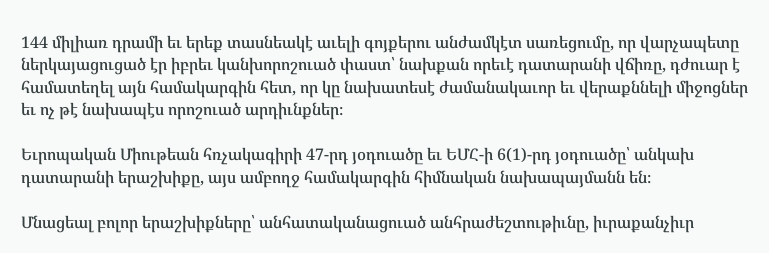144 միլիառ դրամի եւ երեք տասնեակէ աւելի գոյքերու անժամկէտ սառեցումը, որ վարչապետը ներկայացուցած էր իբրեւ կանխորոշուած փաստ՝ նախքան որեւէ դատարանի վճիռը, դժուար է համատեղել այն համակարգին հետ, որ կը նախատեսէ ժամանակաւոր եւ վերաքննելի միջոցներ եւ ոչ թէ նախապէս որոշուած արդիւնքներ։

Եւրոպական Միութեան հռչակագիրի 47-րդ յօդուածը եւ ԵՄՀ-ի 6(1)-րդ յօդուածը՝ անկախ դատարանի երաշխիքը, այս ամբողջ համակարգին հիմնական նախապայմանն են։

Մնացեալ բոլոր երաշխիքները՝ անհատականացուած անհրաժեշտութիւնը, իւրաքանչիւր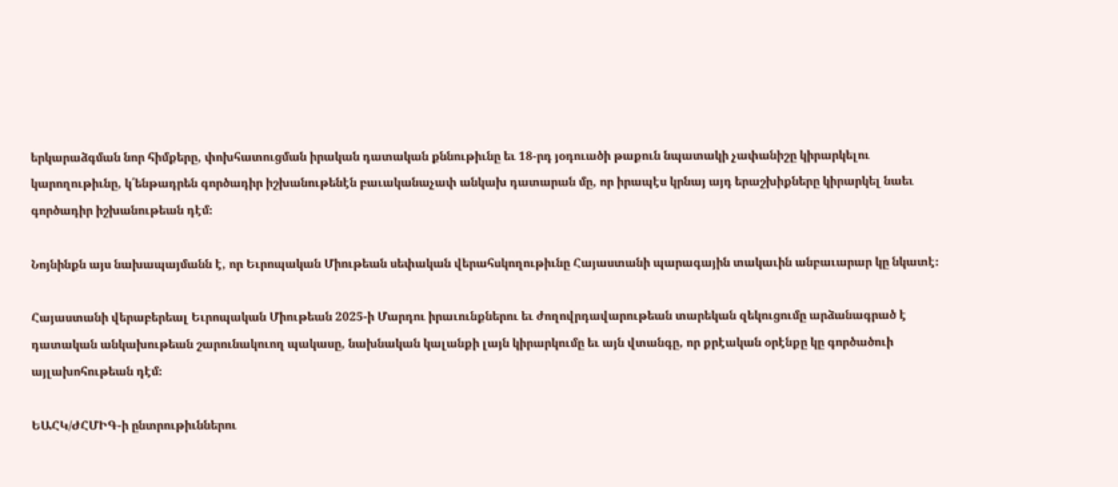երկարաձգման նոր հիմքերը, փոխհատուցման իրական դատական քննութիւնը եւ 18-րդ յօդուածի թաքուն նպատակի չափանիշը կիրարկելու կարողութիւնը, կ՛ենթադրեն գործադիր իշխանութենէն բաւականաչափ անկախ դատարան մը, որ իրապէս կրնայ այդ երաշխիքները կիրարկել նաեւ գործադիր իշխանութեան դէմ։

Նոյնինքն այս նախապայմանն է, որ Եւրոպական Միութեան սեփական վերահսկողութիւնը Հայաստանի պարագային տակաւին անբաւարար կը նկատէ։

Հայաստանի վերաբերեալ Եւրոպական Միութեան 2025-ի Մարդու իրաւունքներու եւ ժողովրդավարութեան տարեկան զեկուցումը արձանագրած է դատական անկախութեան շարունակուող պակասը, նախնական կալանքի լայն կիրարկումը եւ այն վտանգը, որ քրէական օրէնքը կը գործածուի այլախոհութեան դէմ։

ԵԱՀԿ/ԺՀՄԻԳ-ի ընտրութիւններու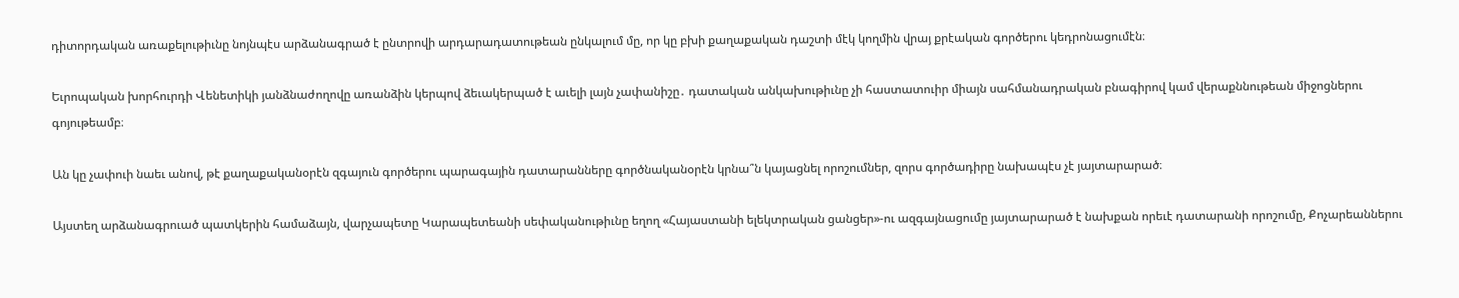դիտորդական առաքելութիւնը նոյնպէս արձանագրած է ընտրովի արդարադատութեան ընկալում մը, որ կը բխի քաղաքական դաշտի մէկ կողմին վրայ քրէական գործերու կեդրոնացումէն։

Եւրոպական խորհուրդի Վենետիկի յանձնաժողովը առանձին կերպով ձեւակերպած է աւելի լայն չափանիշը․ դատական անկախութիւնը չի հաստատուիր միայն սահմանադրական բնագիրով կամ վերաքննութեան միջոցներու գոյութեամբ։

Ան կը չափուի նաեւ անով, թէ քաղաքականօրէն զգայուն գործերու պարագային դատարանները գործնականօրէն կրնա՞ն կայացնել որոշումներ, զորս գործադիրը նախապէս չէ յայտարարած։

Այստեղ արձանագրուած պատկերին համաձայն, վարչապետը Կարապետեանի սեփականութիւնը եղող «Հայաստանի ելեկտրական ցանցեր»-ու ազգայնացումը յայտարարած է նախքան որեւէ դատարանի որոշումը, Քոչարեաններու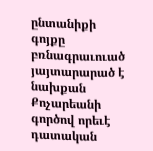ընտանիքի գոյքը բռնագրաւուած յայտարարած է նախքան Քոչարեանի գործով որեւէ դատական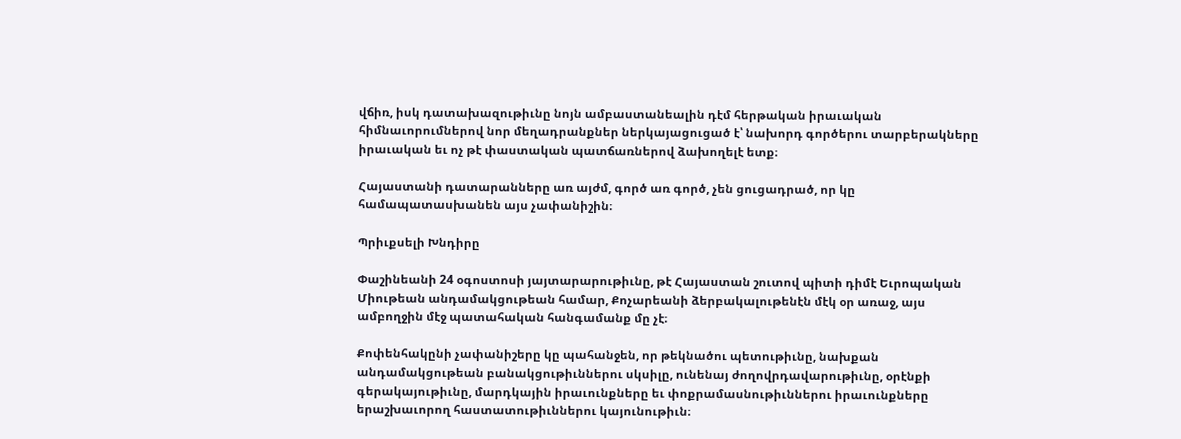վճիռ, իսկ դատախազութիւնը նոյն ամբաստանեալին դէմ հերթական իրաւական հիմնաւորումներով նոր մեղադրանքներ ներկայացուցած է՝ նախորդ գործերու տարբերակները իրաւական եւ ոչ թէ փաստական պատճառներով ձախողելէ ետք։

Հայաստանի դատարանները առ այժմ, գործ առ գործ, չեն ցուցադրած, որ կը համապատասխանեն այս չափանիշին։

Պրիւքսելի Խնդիրը

Փաշինեանի 24 օգոստոսի յայտարարութիւնը, թէ Հայաստան շուտով պիտի դիմէ Եւրոպական Միութեան անդամակցութեան համար, Քոչարեանի ձերբակալութենէն մէկ օր առաջ, այս ամբողջին մէջ պատահական հանգամանք մը չէ։

Քոփենհակընի չափանիշերը կը պահանջեն, որ թեկնածու պետութիւնը, նախքան անդամակցութեան բանակցութիւններու սկսիլը, ունենայ ժողովրդավարութիւնը, օրէնքի գերակայութիւնը, մարդկային իրաւունքները եւ փոքրամասնութիւններու իրաւունքները երաշխաւորող հաստատութիւններու կայունութիւն։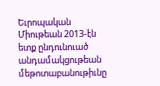Եւրոպական Միութեան 2013-էն ետք ընդունուած անդամակցութեան մեթոտաբանութիւնը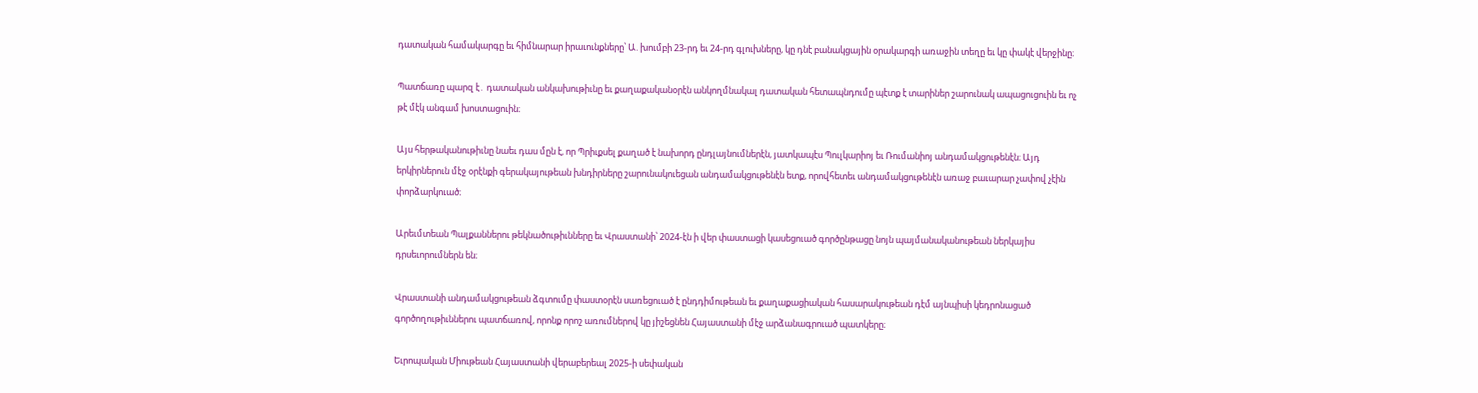դատական համակարգը եւ հիմնարար իրաւունքները՝ Ա. խումբի 23-րդ եւ 24-րդ գլուխները, կը դնէ բանակցային օրակարգի առաջին տեղը եւ կը փակէ վերջինը։

Պատճառը պարզ է․ դատական անկախութիւնը եւ քաղաքականօրէն անկողմնակալ դատական հետապնդումը պէտք է տարիներ շարունակ ապացուցուին եւ ոչ թէ մէկ անգամ խոստացուին։

Այս հերթականութիւնը նաեւ դաս մըն է, որ Պրիւքսել քաղած է նախորդ ընդլայնումներէն, յատկապէս Պուլկարիոյ եւ Ռումանիոյ անդամակցութենէն։ Այդ երկիրներուն մէջ օրէնքի գերակայութեան խնդիրները շարունակուեցան անդամակցութենէն ետք, որովհետեւ անդամակցութենէն առաջ բաւարար չափով չէին փորձարկուած։

Արեւմտեան Պալքաններու թեկնածութիւնները եւ Վրաստանի՝ 2024-էն ի վեր փաստացի կասեցուած գործընթացը նոյն պայմանականութեան ներկայիս դրսեւորումներն են։

Վրաստանի անդամակցութեան ձգտումը փաստօրէն սառեցուած է ընդդիմութեան եւ քաղաքացիական հասարակութեան դէմ այնպիսի կեդրոնացած գործողութիւններու պատճառով, որոնք որոշ առումներով կը յիշեցնեն Հայաստանի մէջ արձանագրուած պատկերը։

Եւրոպական Միութեան Հայաստանի վերաբերեալ 2025-ի սեփական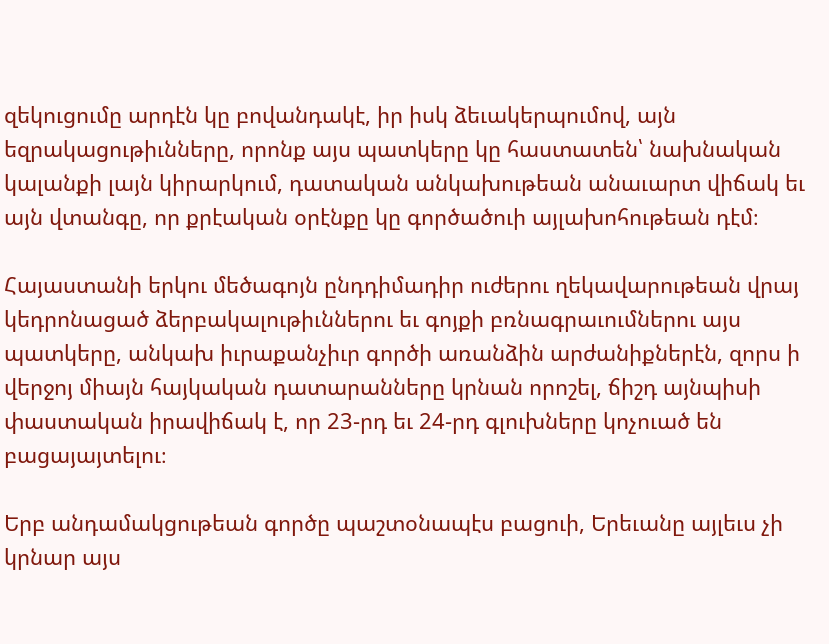զեկուցումը արդէն կը բովանդակէ, իր իսկ ձեւակերպումով, այն եզրակացութիւնները, որոնք այս պատկերը կը հաստատեն՝ նախնական կալանքի լայն կիրարկում, դատական անկախութեան անաւարտ վիճակ եւ այն վտանգը, որ քրէական օրէնքը կը գործածուի այլախոհութեան դէմ։

Հայաստանի երկու մեծագոյն ընդդիմադիր ուժերու ղեկավարութեան վրայ կեդրոնացած ձերբակալութիւններու եւ գոյքի բռնագրաւումներու այս պատկերը, անկախ իւրաքանչիւր գործի առանձին արժանիքներէն, զորս ի վերջոյ միայն հայկական դատարանները կրնան որոշել, ճիշդ այնպիսի փաստական իրավիճակ է, որ 23-րդ եւ 24-րդ գլուխները կոչուած են բացայայտելու։

Երբ անդամակցութեան գործը պաշտօնապէս բացուի, Երեւանը այլեւս չի կրնար այս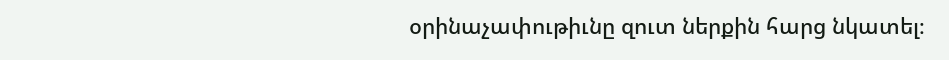օրինաչափութիւնը զուտ ներքին հարց նկատել։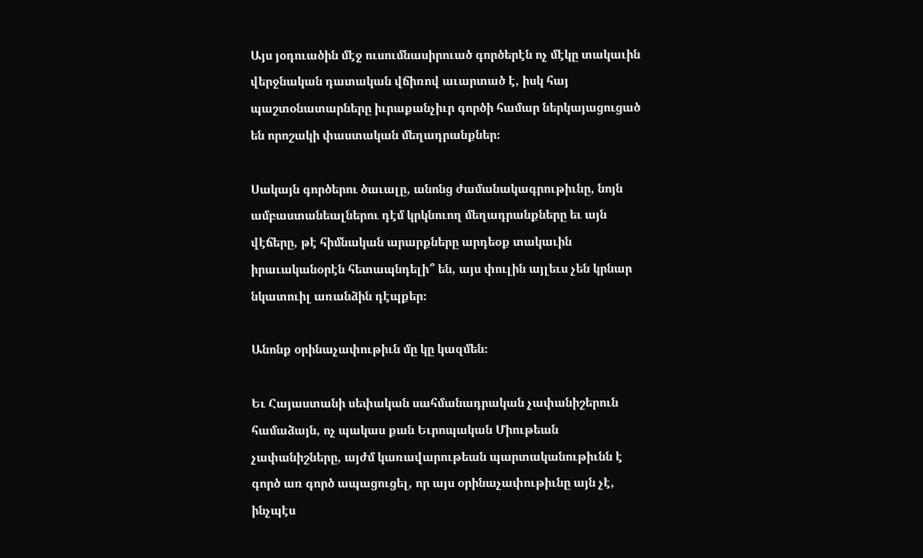Այս յօդուածին մէջ ուսումնասիրուած գործերէն ոչ մէկը տակաւին վերջնական դատական վճիռով աւարտած է, իսկ հայ պաշտօնատարները իւրաքանչիւր գործի համար ներկայացուցած են որոշակի փաստական մեղադրանքներ։

Սակայն գործերու ծաւալը, անոնց ժամանակագրութիւնը, նոյն ամբաստանեալներու դէմ կրկնուող մեղադրանքները եւ այն վէճերը, թէ հիմնական արարքները արդեօք տակաւին իրաւականօրէն հետապնդելի՞ են, այս փուլին այլեւս չեն կրնար նկատուիլ առանձին դէպքեր։

Անոնք օրինաչափութիւն մը կը կազմեն։

Եւ Հայաստանի սեփական սահմանադրական չափանիշերուն համաձայն, ոչ պակաս քան Եւրոպական Միութեան չափանիշները, այժմ կառավարութեան պարտականութիւնն է գործ առ գործ ապացուցել, որ այս օրինաչափութիւնը այն չէ, ինչպէս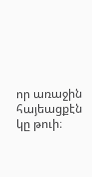որ առաջին հայեացքէն կը թուի։